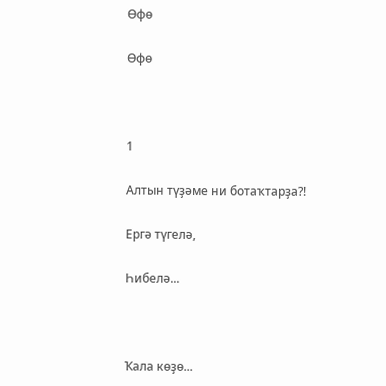Өфө

Өфө



1

Алтын түҙәме ни ботаҡтарҙа?!

Ергә түгелә,

Һибелә...



Ҡала көҙө...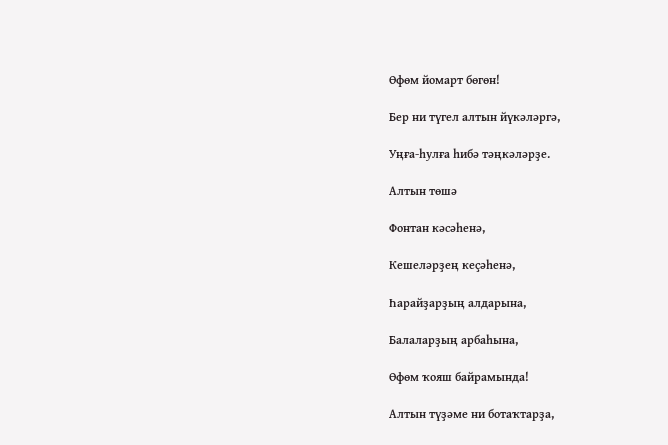Өфөм йомарт бөгөн!

Бер ни түгел алтын йүкәләргә,

Уңға-һулға һибә тәңкәләрҙе.

Алтын төшә

Фонтан кәсәһенә,

Кешеләрҙең кеҫәһенә,

Һарайҙарҙың алдарына,

Балаларҙың арбаһына,

Өфөм ҡояш байрамында!

Алтын түҙәме ни ботаҡтарҙа,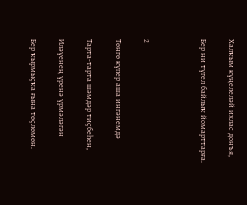Халҡым күңелеләй ихлас донъя,

Бер ни түгел байлыҡ йомарттарға.



2

Төнгө күпер аша ингәнемдә

Тарта-тарта шәмдәр тиҫбеһен,

Иләүенең үренә үрмәләгән

Бер ҡырмыҫҡа ғына төҫлөмөн.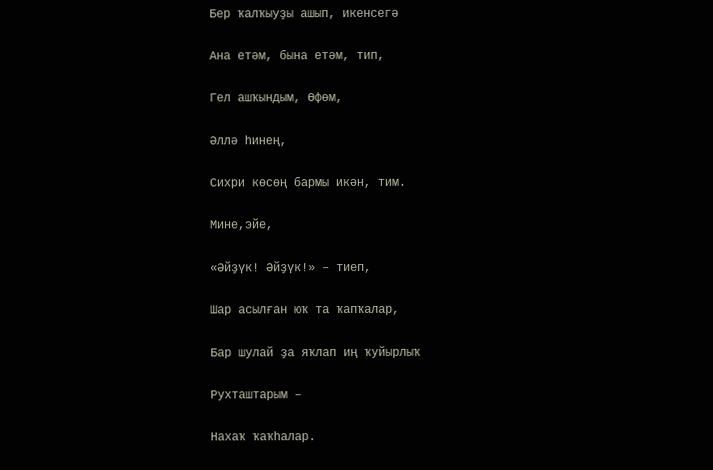Бер ҡалҡыуҙы ашып, икенсегә

Ана етәм, бына етәм, тип,

Гел ашҡындым, Өфөм,

Әллә һинең,

Сихри көсөң бармы икән, тим.

Мине,эйе,

«Әйҙүк! Әйҙүк!» – тиеп,

Шар асылған юҡ та ҡапҡалар,

Бар шулай ҙа яҡлап иң ҡуйырлыҡ

Рухташтарым –

Нахаҡ ҡаҡһалар.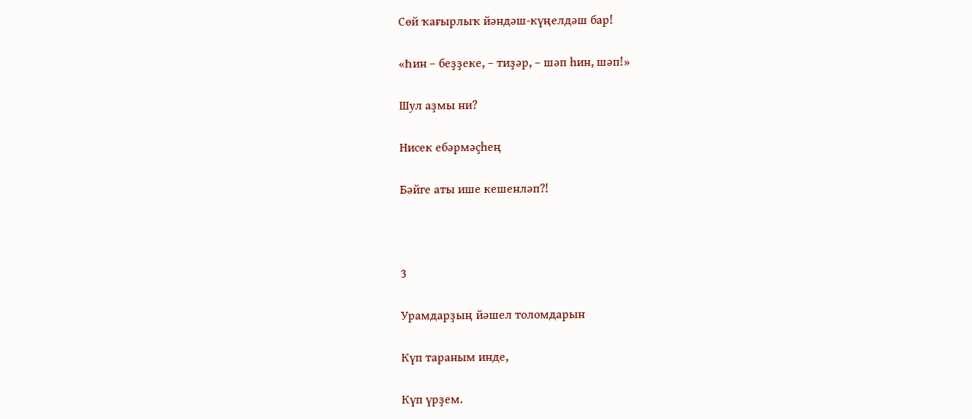Сөй ҡағырлыҡ йәндәш-күңелдәш бар!

«Һин – беҙҙеке, – тиҙәр, – шәп һин, шәп!»

Шул аҙмы ни?

Нисек ебәрмәҫһең

Бәйге аты ише кешенләп?!



3

Урамдарҙың йәшел толомдарын

Күп тараным инде,

Күп үрҙем.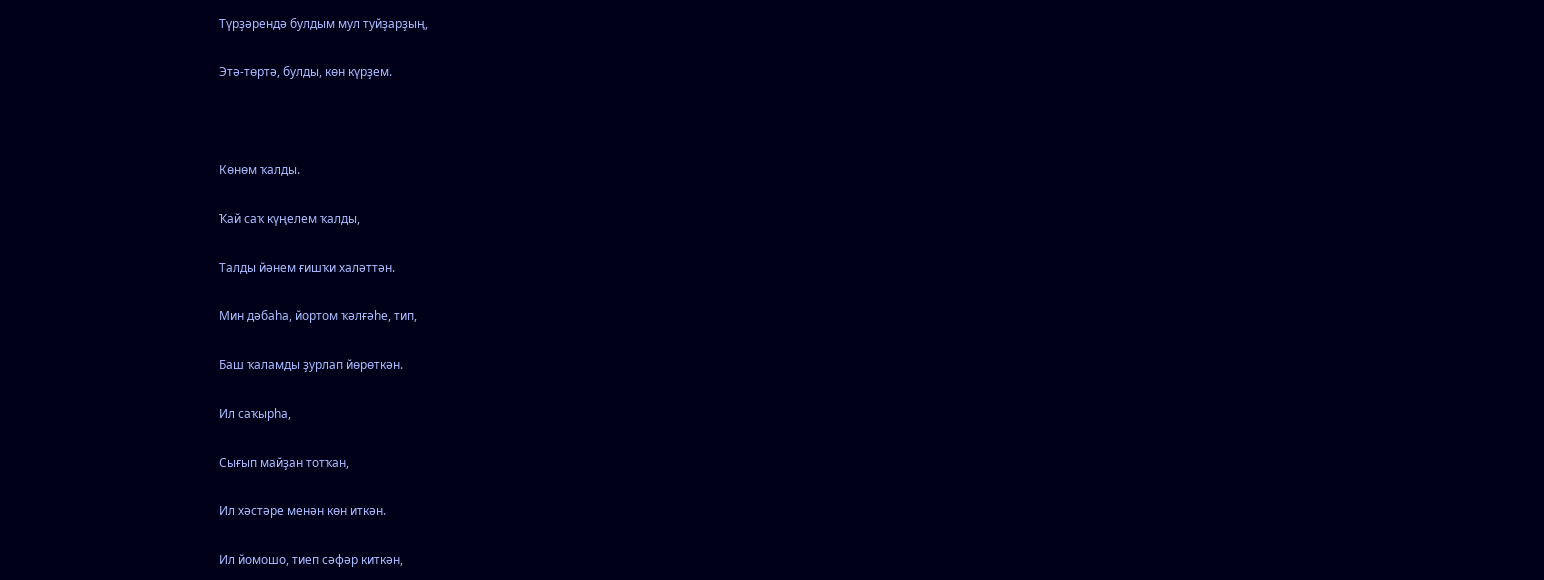Түрҙәрендә булдым мул туйҙарҙың,

Этә-төртә, булды, көн күрҙем.



Көнөм ҡалды.

Ҡай саҡ күңелем ҡалды,

Талды йәнем ғишҡи халәттән.

Мин дәбаһа, йортом ҡәлғәһе, тип,

Баш ҡаламды ҙурлап йөрөткән.

Ил саҡырһа,

Сығып майҙан тотҡан,

Ил хәстәре менән көн иткән.

Ил йомошо, тиеп сәфәр киткән,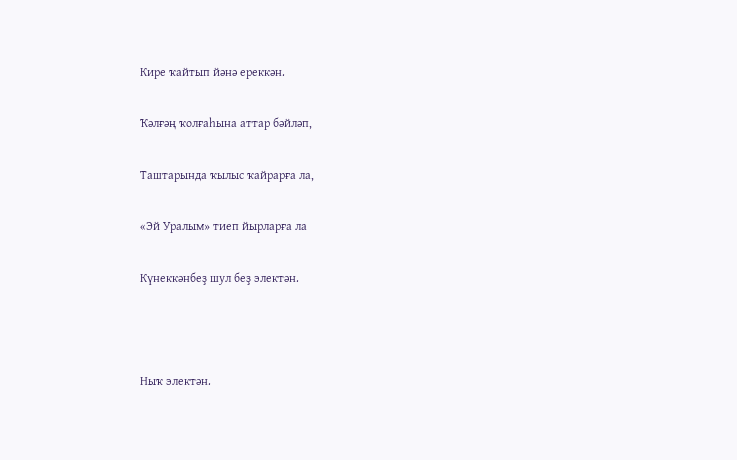Кире ҡайтып йәнә ереккән.

Ҡәлғәң ҡолғаһына аттар бәйләп,

Таштарында ҡылыс ҡайрарға ла,

«Эй Уралым» тиеп йырларға ла

Күнеккәнбеҙ шул беҙ электән.



Ныҡ электән.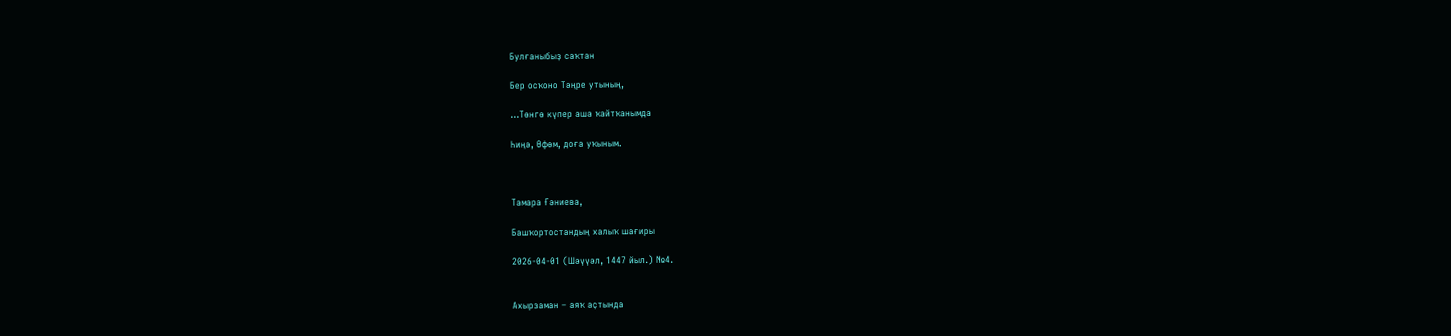Булғаныбыҙ саҡтан

Бер осҡоно Тәңре утының,

...Төнгө күпер аша ҡайтҡанымда

Һиңә, Өфөм, доға уҡыным.



Тамара Ғәниева,

Башҡортостандың халыҡ шағиры

2026-04-01 (Шәүүәл, 1447 йыл.) №4.


Ахырзаман – аяҡ аҫтында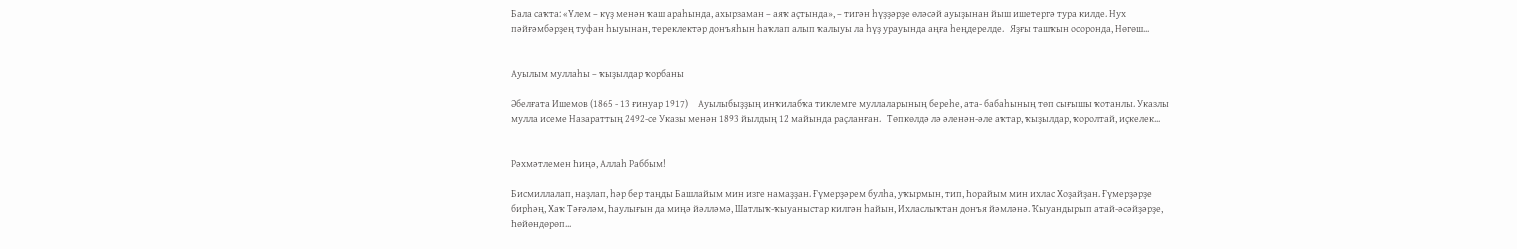Бала саҡта: «Үлем – күҙ менән ҡаш араһында, ахырзаман – аяҡ аҫтында», – тигән һүҙҙәрҙе өләсәй ауыҙынан йыш ишетергә тура килде. Нух пәйғәмбәрҙең туфан һыуынан, тереклектәр донъяһын һаҡлап алып ҡалыуы ла һүҙ урауында аңға һеңдерелде.   Яҙғы ташҡын осоронда, Нөгөш...


Ауылым муллаһы – ҡыҙылдар ҡорбаны

Әбелғата Ишемов (1865 - 13 ғинуар 1917)     Ауылыбыҙҙың инҡилабҡа тиклемге муллаларының береһе, ата- бабаһының төп сығышы ҡотанлы. Указлы мулла исеме Назараттың 2492-се Указы менән 1893 йылдың 12 майында раҫланған.   Төпкөлдә лә әленән-әле аҡтар, ҡыҙылдар, ҡоролтай, иҫкелек...


Рәхмәтлемен Һиңә, Аллаһ Раббым!

Бисмиллалап, наҙлап, һәр бер таңды Башлайым мин изге намаҙҙан. Ғүмерҙәрем булһа, уҡырмын, тип, Һорайым мин ихлас Хоҙайҙан. Ғүмерҙәрҙе бирһәң, Хаҡ Тәғәләм, Һаулығын да миңә йәлләмә, Шатлыҡ-ҡыуаныстар килгән һайын, Ихласлыҡтан донъя йәмләнә. Ҡыуандырып атай-әсәйҙәрҙе, Һөйөндөрөп...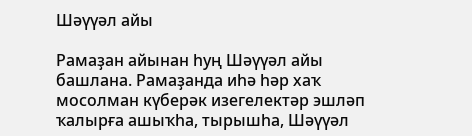Шәүүәл айы

Рамаҙан айынан һуң Шәүүәл айы башлана. Рамаҙанда иһә һәр хаҡ мосолман күберәк изегелектәр эшләп ҡалырға ашыҡһа, тырышһа, Шәүүәл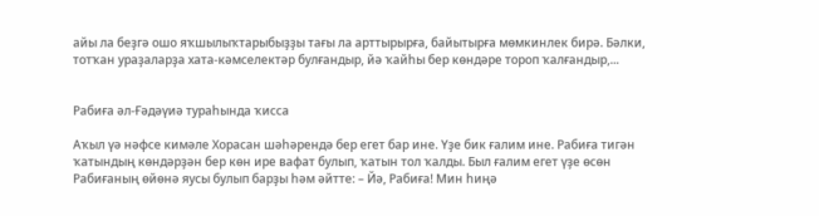айы ла беҙгә ошо яҡшылыҡтарыбыҙҙы тағы ла арттырырға, байытырға мөмкинлек бирә. Бәлки, тотҡан ураҙаларҙа хата-кәмселектәр булғандыр, йә ҡайһы бер көндәре тороп ҡалғандыр,...


Рабиға әл-Ғәдәүиә тураһында ҡисса

Аҡыл үә нәфсе кимәле Хорасан шәһәрендә бер егет бар ине. Үҙе бик ғалим ине. Рабиға тигән ҡатындың көндәрҙән бер көн ире вафат булып, ҡатын тол ҡалды. Был ғалим егет үҙе өсөн Рабиғаның өйөнә яусы булып барҙы һәм әйтте: – Йә, Рабиға! Мин һиңә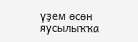үҙем өсөн яусылыҡҡа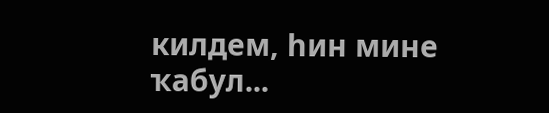килдем, һин мине ҡабул...